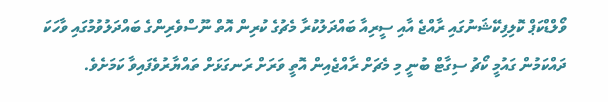ވޯލްޑްކަޕް ކޮލިފިކޭޝަނުގައި ރާއްޖެ އާއި ސީރިއާ ބައްދަލުކުރާ މެޗުގެ ކުރިން އޮތް ނޫސްވެރިންގެ ބައްދަލުވުމުގައި ވާހަކަ ދައްކަމުން ގައުމީ ކޯޗު ސިގާޓް ބުނީ މި މެޗަށް ރާއްޖެއިން އޮތީ ވަރަށް ރަނގަޅަށް ތައްޔާރުވެފައިވާ ކަމަށެވެ.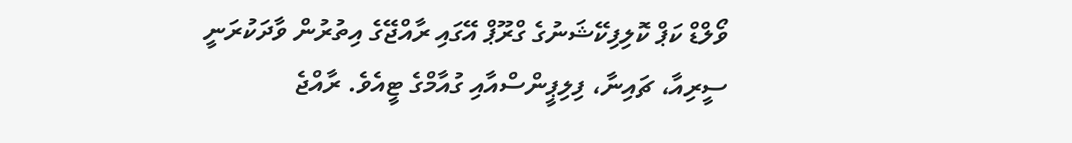ވޯލްޑް ކަޕް ކޮލިފިކޭޝަނުގެ ގްރޫޕް އޭގައި ރާއްޖޭގެ އިތުރުން ވާދަކުރަނީ ސީރިއާ، ޗައިނާ، ފިލިޕީންސްއާއި ގުއާމްގެ ޓީއެވެ. ރާއްޖެ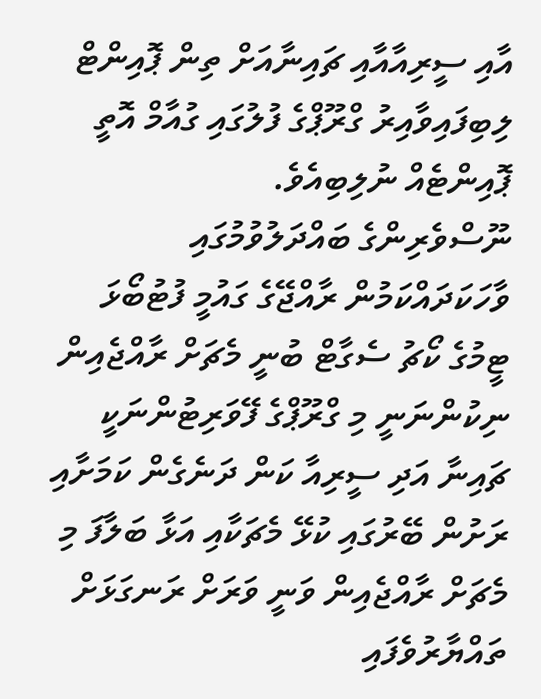އާއި ސީރިއާއާއި ޗައިނާއަށް ތިން ޕޮއިންޓް ލިބިފައިވާއިރު ގްރޫޕްގެ ފުލުގައި ގުއާމް އޮތީ ޕޮއިންޓެއް ނުލިބިއެވެ.
ނޫސްވެރިންގެ ބައްދަލުވުމުގައި ވާހަކަދައްކަމުން ރާއްޖޭގެ ގައުމީ ފުޓުބޯޅަ ޓީމުގެ ކޯޗު ސެގާޓް ބުނީ މެޗަށް ރާއްޖެއިން ނިކުންނަނީ މި ގްރޫޕްގެ ފޭވަރިޓުންނަކީ ޗައިނާ އަދި ސީރިއާ ކަން ދަނެގެން ކަމަށާއި ރަށުން ބޭރުގައި ކުޅޭ މެޗަކާއި އަޅާ ބަލާފަ މި މެޗަށް ރާއްޖެއިން ވަނީ ވަރަށް ރަނގަޅަށް ތައްޔާރުވެފައި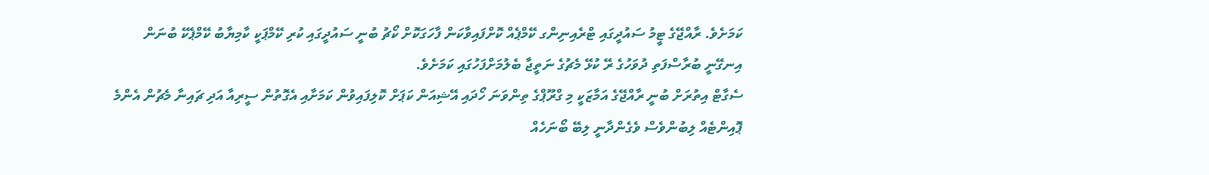ކަމަށެވެ. ރާއްޖޭގެ ޓީމު ސައުދީގައި ޓްރެއިނިންގ ކޭމްޕެއް ކޮށްފައިވާކަން ފާހަގަކޮށް ކޯޗު ބުނީ ސައުދީގައި ކުރި ކޭމްޕަކީ ކާމިޔާބު ކޭމްޕެކޭ ބުނަން އިނގޭނީ ބުރާސްފަތި ދުވަހުގެ ރޭ ކުޅޭ މެޗުގެ ނަތީޖާ ބެލުމަށްފަހުގައި ކަމަށެވެ.
ސެގާޓް އިތުރަށް ބުނީ ރާއްޖޭގެ އަމާޒަކީ މި ގްރޫޕްގެ ތިންވަނަ ހޯދައި އޭޝިއަން ކަޕަށް ކޮލިފައިވުން ކަމަށާއި އެގޮތުން ސީރިއާ އަދި ޗައިނާ މެޗުން އެންމެ ޕޮއިންޓެއް ލިބުންވެސް ވެގެންދާނީ ލިބޭ ބޯނަހެއް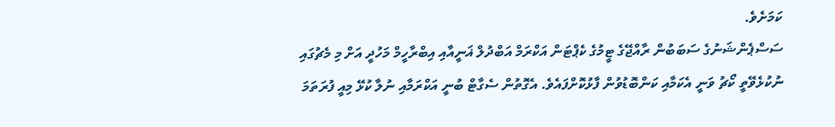ކަމަށެވެ.
ސަސްޕެންޝަނުގެ ސަބަބުން ރާއްޖޭގެ ޓީމުގެ ކެޕްޓަން އަކްރަމް އަބްދުލް ޣަނީއާއި އިބްރާހީމް މަހުދީ އަށް މި މެޗުގައި ނުކުޅެވޭތީ ކޯޗު ވަނީ އެކަމާއި ކަންބޮޑުވުން ފާޅުކޮށްފައެވެ. އެގޮތުން ސެގާޓް ބުނީ އަކްރަމާއި ނުލާ ކުޅޭ މިއީ ފުރަތަމަ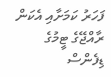ފަހަރު ކަމަށާއި އެކަން ރާއްޖޭގެ ޓީމުގެ ޑިފެންސް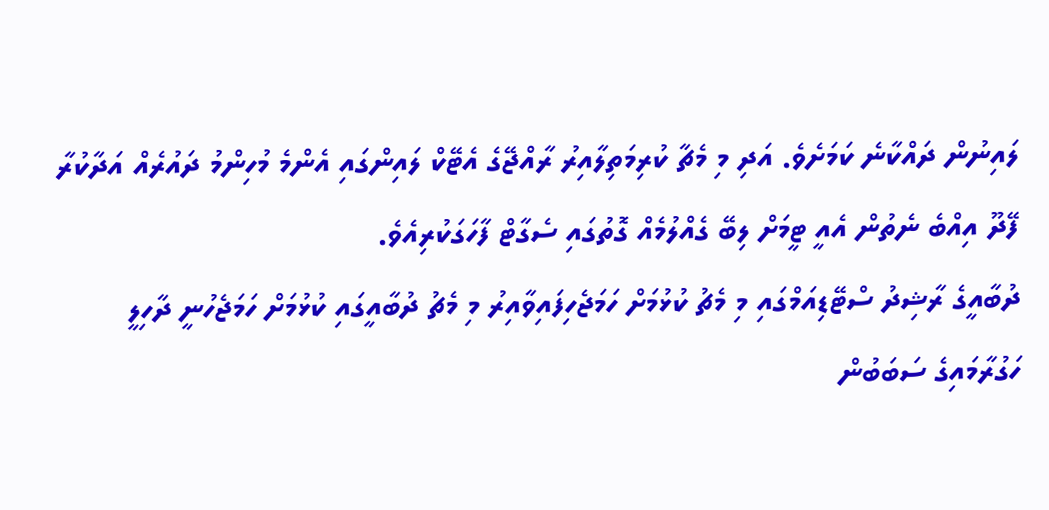ލައިނުން ދައްކާނެ ކަމަށެވެ. އަދި މި މެޗާ ކުރިމަތިލާއިރު ރާއްޖޭގެ އެޓޭކް ލައިންގައި އެންމެ މުހިންމު ދައުރެއް އަދާކުރާ ފޭދޫ އިއްބެ ނެތުން އެއީ ޓީމަށް ލިބޭ ގެއްލުމެއް ގޮތުގައި ސެގާޓް ފާހަގަކުރިއެވެ.
ދުބާއީގެ ރާޝިދު ސްޓޭޑިއަމްގައި މި މެޗު ކުޅުމަށް ހަމަޖެހިފައިވާއިރު މި މެޗު ދުބާއީގައި ކުޅުމަށް ހަމަޖެހުނީ ދާހިލީ ހަގުރާމައިގެ ސަބަބުން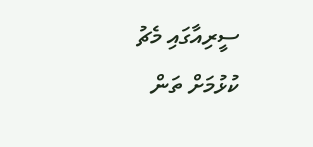ސީރިއާގައި މެޗު ކުޅުމަށް ތަން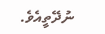ނުދޭތީއެވެ.